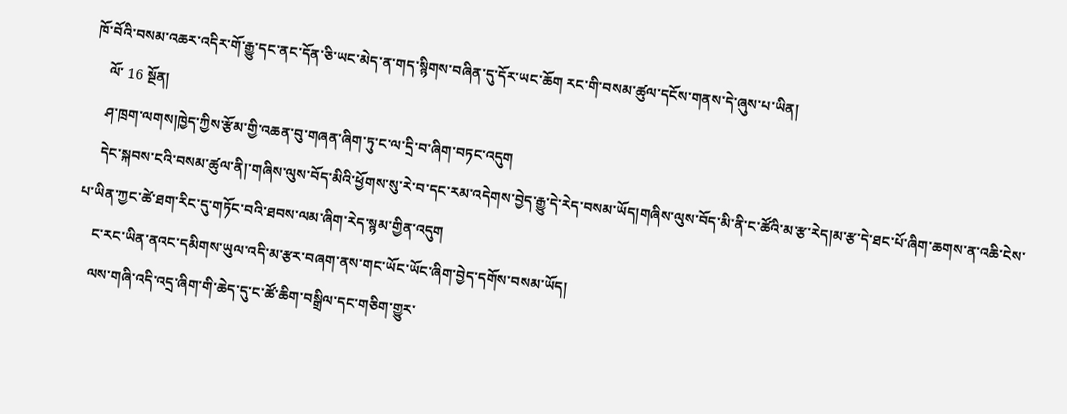ཁོ་བོའི་བསམ་འཆར་འདིར་གོ་རྒྱུ་དང་ནང་དོན་ཅི་ཡང་མེད་ན་གད་སྙིགས་བཞིན་དུ་དོར་ཡང་ཆོག རང་གི་བསམ་ཚུལ་དངོས་གནས་དེ་ཞུས་པ་ཡིན།
    ལོ་ 16 སྔོན།
    ཤ་ཁྲག་ལགས།ཁྱེད་ཀྱིས་རྩོམ་གྱི་འཆན་བུ་གཞན་ཞིག་ཏུ་ང་ལ་དྲི་བ་ཞིག་བཏང་འདུག
    དེང་སྐབས་ངའི་བསམ་ཚུལ་ནི།་གཞིས་ལུས་བོད་མིའི་ཕྱོགས་སུ་རེ་བ་དང་རམ་འདེགས་བྱེད་རྒྱུ་དེ་རེད་བསམ་ཡོད།གཞིས་ལུས་བོད་མི་ནི་ང་ཚོའི་མ་རྩ་རེད།མ་རྩ་དེ་ཐང་པོ་ཞིག་ཆགས་ན་འཆི་ངེས་པ་ཡིན་ཀྱང་ཚེ་ཐག་རིང་དུ་གཏོང་བའི་ཐབས་ལམ་ཞིག་རེད་སྙམ་གྱིན་འདུག
    ང་རང་ཡིན་ནའང་དམིགས་ཡུལ་འདི་མ་རྩར་བཞག་ནས་གང་ཡོང་ཡོང་ཞིག་བྱེད་དགོས་བསམ་ཡོད།
    ལས་གཞི་འདི་འདྲ་ཞིག་གི་ཆེད་དུ་ང་ཚོ་ཆིག་བསྒྲིལ་དང་གཅིག་གྱུར་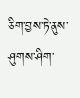ཅིག་བྱས་ཏེ་ནུས་ཤུགས་ཤིག་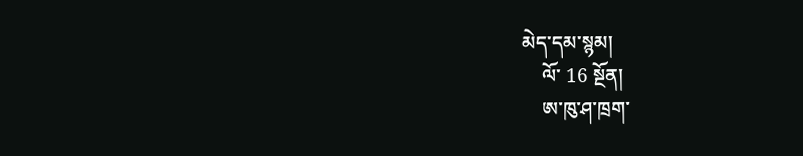མེད་དམ་སྙམ།
    ལོ་ 16 སྔོན།
    ཨ་ཁུ་ཤ་ཁྲག་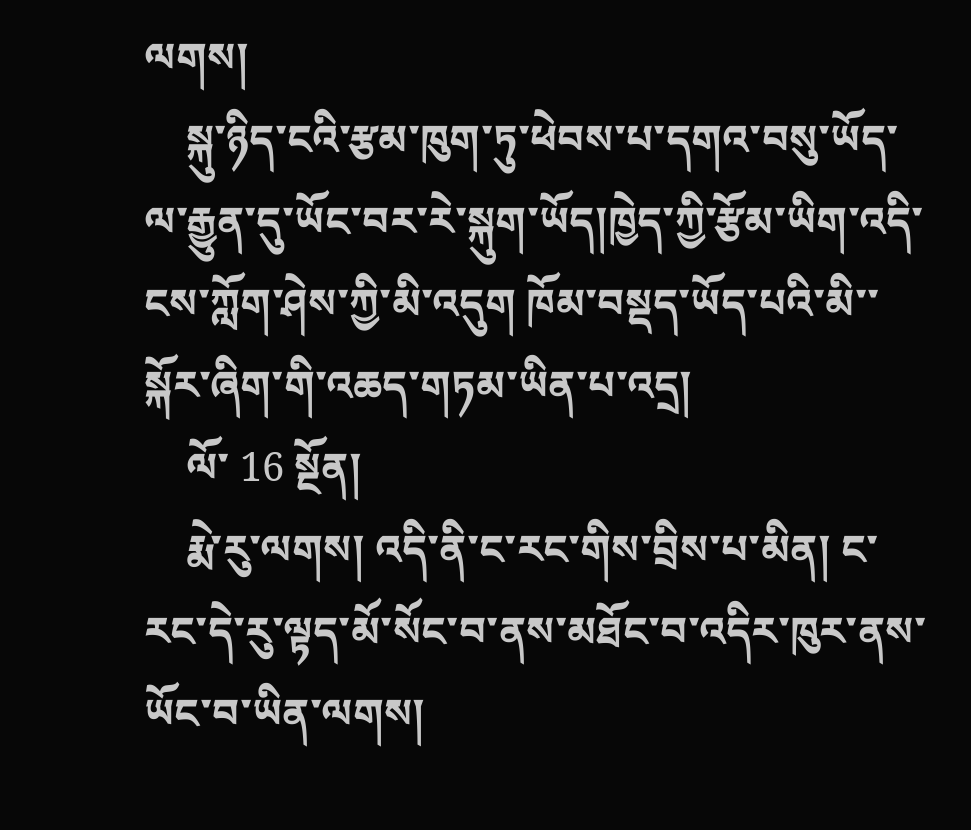ལགས།
    སྐུ་ཉིད་ངའི་རྩམ་ཁུག་ཏུ་ཕེབས་པ་དགའ་བསུ་ཡོད་ལ་རྒྱུན་དུ་ཡོང་བར་རེ་སྐུག་ཡོད།ཁྱེད་ཀྱི་རྩོམ་ཡིག་འདི་ངས་ཀློག་ཤེས་ཀྱི་མི་འདུག ཁོམ་བསྡད་ཡོད་པའི་མི་་སྐོར་ཞིག་གི་འཆད་གཏམ་ཡིན་པ་འདྲ།
    ལོ་ 16 སྔོན།
    རྨེ་རུ་ལགས། འདི་ནི་ང་རང་གིས་བྲིས་པ་མིན། ང་རང་དེ་རུ་ལྟད་མོ་སོང་བ་ནས་མཐོང་བ་འདིར་ཁུར་ནས་ཡོང་བ་ཡིན་ལགས།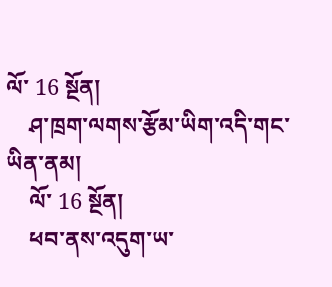ལོ་ 16 སྔོན།
    ཤ་ཁྲག་ལགས་རྩོམ་ཡིག་འདི་གང་ཡིན་ནམ།
    ལོ་ 16 སྔོན།
    ཕབ་ནས་འདུག་ཡ་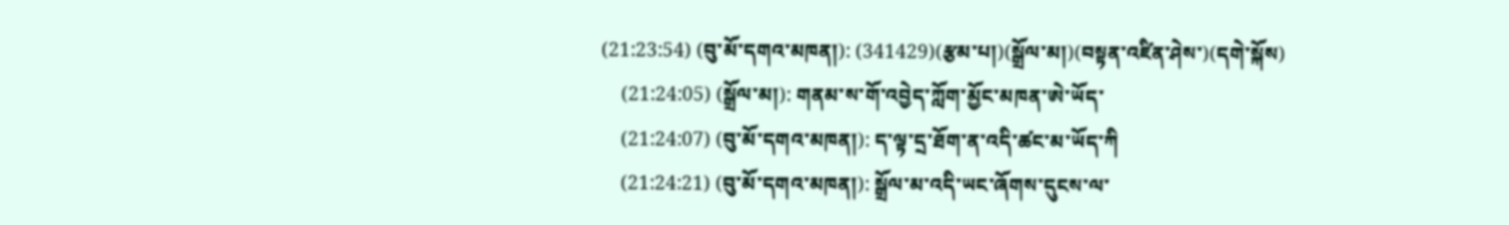(21:23:54) (བུ་མོ་དགའ་མཁན།): (341429)(རྩམ་པ།)(སྒྲོལ་མ།)(བསྟན་འཛིན་ཤེས་)(དགེ་སྐོས)
    (21:24:05) (སྒྲོལ་མ།): གནམ་ས་གོ་འབྱེད་ཀློག་མྱོང་མཁན་ཨེ་ཡོད་
    (21:24:07) (བུ་མོ་དགའ་མཁན།): ད་ལྟ་དྲ་ཐོག་ན་འདི་ཚང་མ་ཡོད་ཀི
    (21:24:21) (བུ་མོ་དགའ་མཁན།): སྒྲོལ་མ་འདི་ཡང་ཞོགས་དུངས་ལ་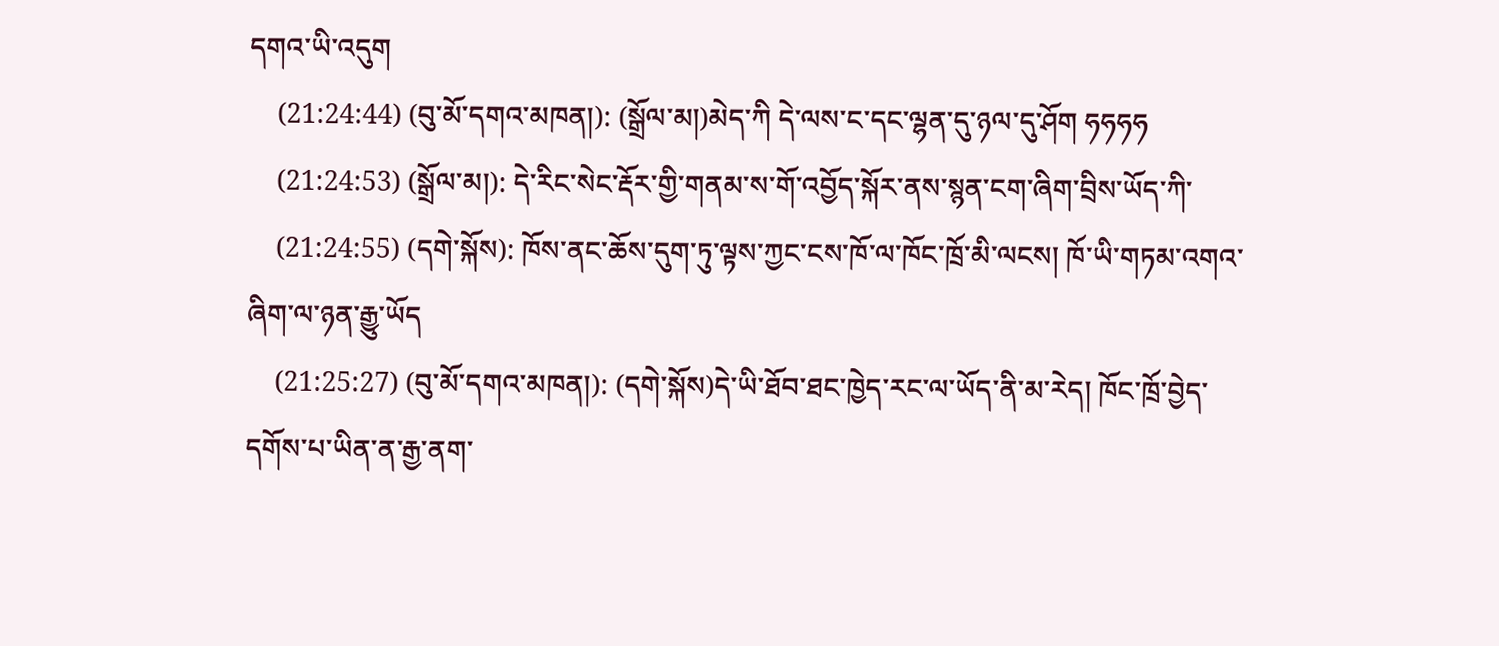དགའ་ཡི་འདུག
    (21:24:44) (བུ་མོ་དགའ་མཁན།): (སྒྲོལ་མ།)མེད་ཀི དེ་ལས་ང་དང་ལྷན་དུ་ཉལ་དུ་ཤོག ཧཧཧཧ
    (21:24:53) (སྒྲོལ་མ།): དེ་རིང་སེང་རྡོར་གྱི་གནམ་ས་གོ་འབྱོད་སྐོར་ནས་སྙན་ངག་ཞིག་བྲིས་ཡོད་ཀི་
    (21:24:55) (དགེ་སྐོས): ཁོས་ནང་ཆོས་དུག་ཏུ་ལྟས་ཀྱང་ངས་ཁོ་ལ་ཁོང་ཁྲོ་མི་ལངས། ཁོ་ཡི་གཏམ་འགའ་ཞིག་ལ་ཉན་རྒྱུ་ཡོད
    (21:25:27) (བུ་མོ་དགའ་མཁན།): (དགེ་སྐོས)དེ་ཡི་ཐོབ་ཐང་ཁྱེད་རང་ལ་ཡོད་ནི་མ་རེད། ཁོང་ཁྲོ་བྱེད་དགོས་པ་ཡིན་ན་རྒྱ་ནག་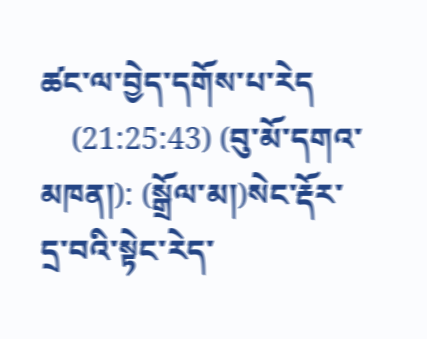ཚང་ལ་བྱེད་དགོས་པ་རེད
    (21:25:43) (བུ་མོ་དགའ་མཁན།): (སྒྲོལ་མ།)སེང་རྡོར་དྲ་བའི་སྟེང་རེད་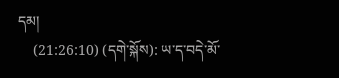དམ།
    (21:26:10) (དགེ་སྐོས): ཡ་ད་བདེ་མོ་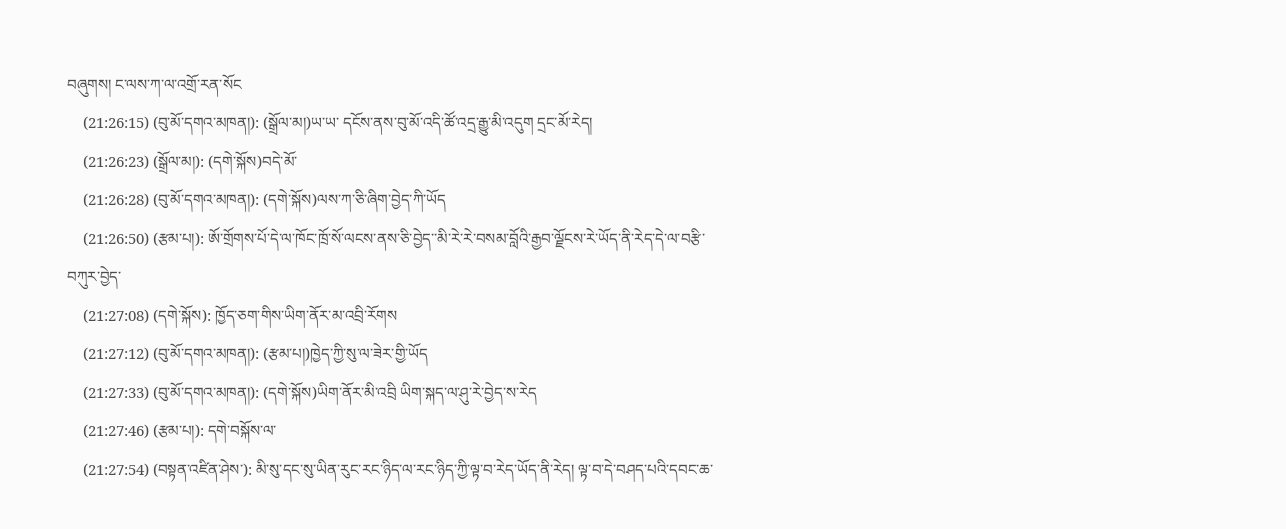བཞུགས། ང་ལས་ཀ་ལ་འགྲོ་རན་སོང
    (21:26:15) (བུ་མོ་དགའ་མཁན།): (སྒྲོལ་མ།)ཡ་ཡ་ དངོས་ནས་བུ་མོ་འདི་ཚོ་འདྲ་རྒྱུ་མི་འདུག དྲང་མོ་རེད།
    (21:26:23) (སྒྲོལ་མ།): (དགེ་སྐོས)བདེ་མོ་
    (21:26:28) (བུ་མོ་དགའ་མཁན།): (དགེ་སྐོས)ལས་ཀ་ཅི་ཞིག་བྱེད་ཀི་ཡོད
    (21:26:50) (རྩམ་པ།): ཨོ་གྲོགས་པོ་དེ་ལ་ཁོང་ཁྲོ་སོ་ལངས་ནས་ཅི་བྱེད་་མི་རེ་རེ་བསམ་བློའི་རྒྱབ་ལྗོངས་རེ་ཡོད་ནི་རེད་དེ་ལ་བརྩི་བཀུར་བྱེད་
    (21:27:08) (དགེ་སྐོས): ཁྱོད་ཅག་གིས་ཡིག་ནོར་མ་འབྲི་རོགས
    (21:27:12) (བུ་མོ་དགའ་མཁན།): (རྩམ་པ།)ཁྱེད་ཀྱི་སུ་ལ་ཟེར་གྱི་ཡོད
    (21:27:33) (བུ་མོ་དགའ་མཁན།): (དགེ་སྐོས)ཡིག་ནོར་མི་འབྲི ཡིག་སྐད་ལ་ཤུ་རེ་བྱེད་ས་རེད
    (21:27:46) (རྩམ་པ།): དགེ་བསྐོས་ལ་
    (21:27:54) (བསྟན་འཛིན་ཤེས་): མི་སུ་དང་སུ་ཡིན་རུང་རང་ཉིད་ལ་རང་ཉིད་ཀྱི་ལྟ་བ་རེད་ཡོད་ནི་རེད། ལྟ་བ་དེ་བཤད་པའི་དབང་ཆ་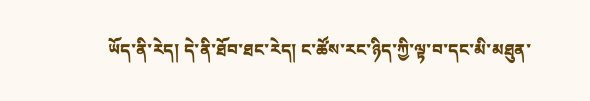ཡོད་ནི་རེད། དེ་ནི་ཐོབ་ཐང་རེད། ང་ཚོས་རང་ཉིད་ཀྱི་ལྟ་བ་དང་མི་མཐུན་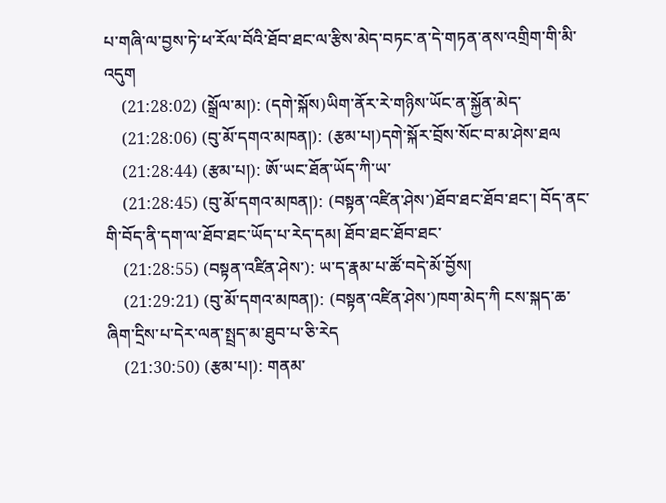པ་གཞི་ལ་བྱས་ཏེ་ཕ་རོལ་བོའི་ཐོབ་ཐང་ལ་རྩིས་མེད་བཏང་ན་དེ་གཏན་ནས་འགྲིག་གི་མི་འདུག
    (21:28:02) (སྒྲོལ་མ།): (དགེ་སྐོས)ཡིག་ནོར་རེ་གཉིས་ཡོང་ན་སྐྱོན་མེད་
    (21:28:06) (བུ་མོ་དགའ་མཁན།): (རྩམ་པ།)དགེ་སྐོར་བྲོས་སོང་བ་མ་ཤེས་ཐལ
    (21:28:44) (རྩམ་པ།): ཨོ་ཡང་ཐོན་ཡོད་ཀི་ཡ་
    (21:28:45) (བུ་མོ་དགའ་མཁན།): (བསྟན་འཛིན་ཤེས་)ཐོབ་ཐང་ཐོབ་ཐང་། བོད་ནང་གི་བོད་ནི་དག་ལ་ཐོབ་ཐང་ཡོད་པ་རེད་དམ། ཐོབ་ཐང་ཐོབ་ཐང་
    (21:28:55) (བསྟན་འཛིན་ཤེས་): ཡ་ད་རྣམ་པ་ཚོ་བདེ་མོ་བྱོས།
    (21:29:21) (བུ་མོ་དགའ་མཁན།): (བསྟན་འཛིན་ཤེས་)ཁག་མེད་ཀི ངས་སྐད་ཆ་ཞིག་དྲིས་པ་དེར་ལན་སྤྲད་མ་ཐུབ་པ་ཅི་རེད
    (21:30:50) (རྩམ་པ།): གནམ་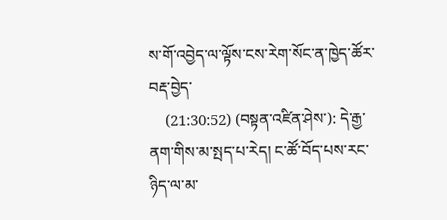ས་གོ་འབྱེད་ལ་ལྟོས་ངས་རེག་སོང་ན་ཁྱེད་ཚོར་བརྡ་བྱེད་
    (21:30:52) (བསྟན་འཛིན་ཤེས་): དེ་རྒྱ་ནག་གིས་མ་སྤད་པ་རེད། ང་ཚོ་བོད་པས་རང་ཉིད་ལ་མ་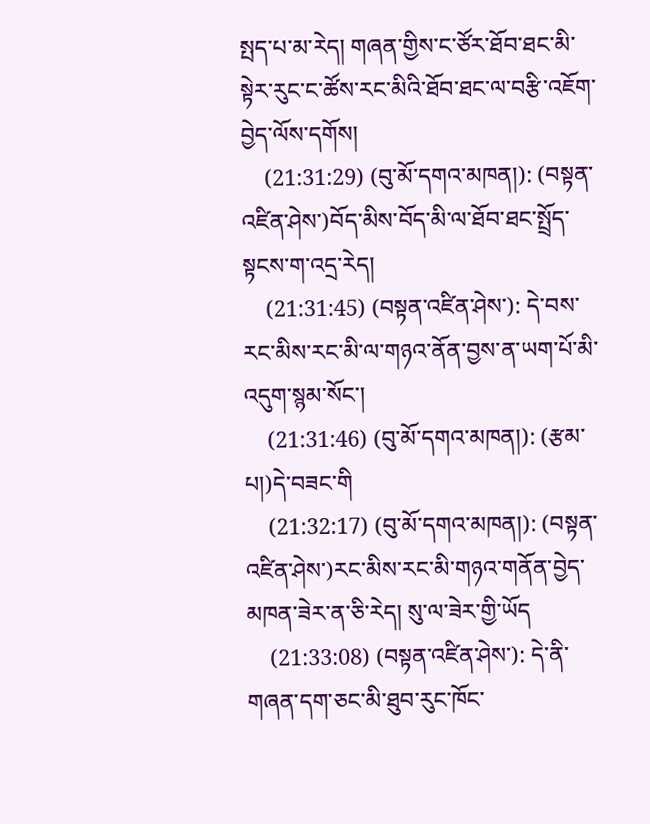སྤད་པ་མ་རེད། གཞན་གྱིས་ང་ཙོར་ཐོབ་ཐང་མི་སྟེར་རུང་ང་ཚོས་རང་མིའི་ཐོབ་ཐང་ལ་བརྩི་འཇོག་བྱེད་ལོས་དགོས།
    (21:31:29) (བུ་མོ་དགའ་མཁན།): (བསྟན་འཛིན་ཤེས་)བོད་མིས་བོད་མི་ལ་ཐོབ་ཐང་སྤྲོད་སྟངས་ག་འདྲ་རེད།
    (21:31:45) (བསྟན་འཛིན་ཤེས་): དེ་བས་རང་མིས་རང་མི་ལ་གཉའ་ནོན་བྱས་ན་ཡག་པོ་མི་འདུག་སྙམ་སོང་།
    (21:31:46) (བུ་མོ་དགའ་མཁན།): (རྩམ་པ།)དེ་བཟང་གི
    (21:32:17) (བུ་མོ་དགའ་མཁན།): (བསྟན་འཛིན་ཤེས་)རང་མིས་རང་མི་གཉའ་གནོན་བྱེད་མཁན་ཟེར་ན་ཅི་རེད། སུ་ལ་ཟེར་གྱི་ཡོད
    (21:33:08) (བསྟན་འཛིན་ཤེས་): དེ་ནི་གཞན་དག་ཅང་མི་ཐུབ་རུང་ཁོང་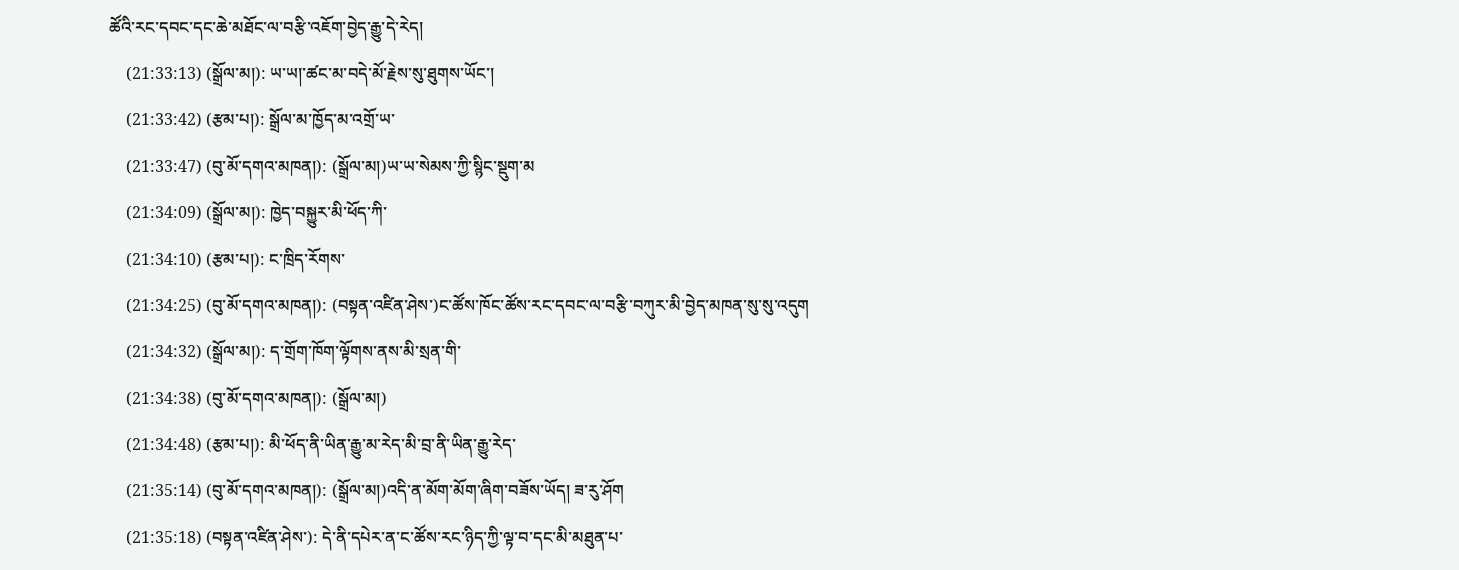ཚོའི་རང་དབང་དང་ཆེ་མཐོང་ལ་བརྩི་འཇོག་བྱེད་རྒྱུ་དེ་རེད།
    (21:33:13) (སྒྲོལ་མ།): ཡ་ཡ།་ཆ༹ང་མ་བདེ་མོ་རྗེས་སུ་ཐུགས་ཡོང་།
    (21:33:42) (རྩམ་པ།): སྒྲོལ་མ་ཁྱོད་མ་འགྲོ་ཡ་
    (21:33:47) (བུ་མོ་དགའ་མཁན།): (སྒྲོལ་མ།)ཡ་ཡ་སེམས་ཀྱི་སྙིང་སྡུག་མ
    (21:34:09) (སྒྲོལ་མ།): ཁྱེད་བསྐྱུར་མི་ཕོད་ཀི་
    (21:34:10) (རྩམ་པ།): ང་ཁྲིད་རོགས་
    (21:34:25) (བུ་མོ་དགའ་མཁན།): (བསྟན་འཛིན་ཤེས་)ང་ཚོས་ཁོང་ཚོས་རང་དབང་ལ་བརྩི་བཀུར་མི་བྱེད་མཁན་སུ་སུ་འདུག
    (21:34:32) (སྒྲོལ་མ།): ད་གྲོག་ཁོག་ལྟོགས་ནས་མི་སྲན་གི་
    (21:34:38) (བུ་མོ་དགའ་མཁན།): (སྒྲོལ་མ།)
    (21:34:48) (རྩམ་པ།): མི་ཕོད་ནི་ཡིན་རྒྱུ་མ་རེད་མི་བྲ་ནི་ཡིན་རྒྱུ་རེད་
    (21:35:14) (བུ་མོ་དགའ་མཁན།): (སྒྲོལ་མ།)འདི་ན་མོག་མོག་ཞིག་བཟོས་ཡོད། ཟ་རུ་ཤོག
    (21:35:18) (བསྟན་འཛིན་ཤེས་): དེ་ནི་དཔེར་ན་ང་ཚོས་རང་ཉིད་ཀྱི་ལྟ་བ་དང་མི་མཐུན་པ་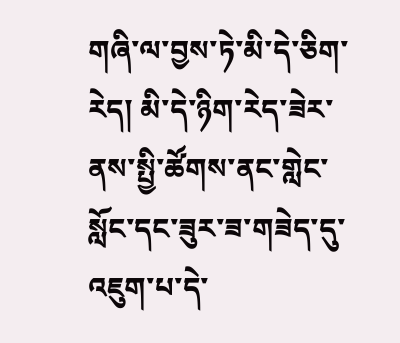གཞི་ལ་བྱས་ཏེ་མི་དེ་ཅིག་རེད། མི་དེ་ཉིག་རེད་ཟེར་ནས་སྤྱི་ཚོགས་ནང་གླེང་སློང་དང་ཟུར་ཟ་གཟེད་དུ་འཇུག་པ་དེ་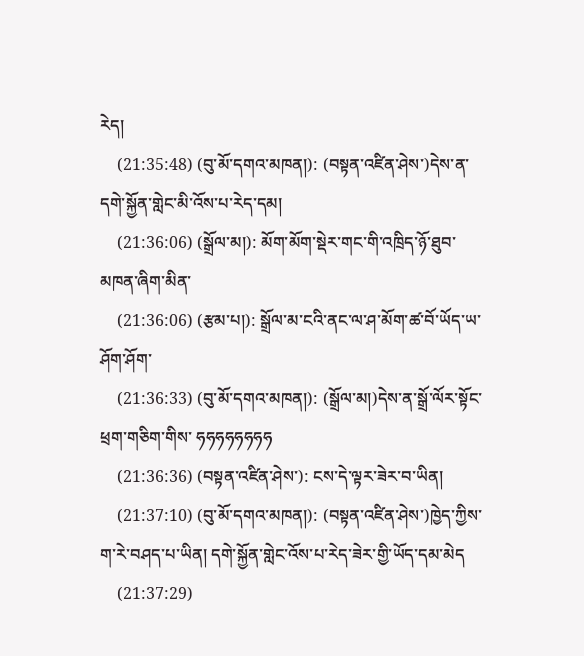རེད།
    (21:35:48) (བུ་མོ་དགའ་མཁན།): (བསྟན་འཛིན་ཤེས་)དེས་ན་དགེ་སྐྱོན་གླེང་མི་འོས་པ་རེད་དམ།
    (21:36:06) (སྒྲོལ་མ།): མོག་མོག་སྡེར་གང་གི་འཁྲིད་ཉོ་ཐུབ་མཁན་ཞིག་མིན་
    (21:36:06) (རྩམ་པ།): སྒྲོལ་མ་ངའི་ནང་ལ་ཤ་མོག་ཚ་བོ་ཡོད་ཡ་ཤོག་ཤོག་
    (21:36:33) (བུ་མོ་དགའ་མཁན།): (སྒྲོལ་མ།)དེས་ན་སྒྲོ་ལོར་སྟོང་ཕྲག་གཅིག་གིས་ ཧཧཧཧཧཧཧཧ
    (21:36:36) (བསྟན་འཛིན་ཤེས་): ངས་དེ་ལྟར་ཟེར་བ་ཡིན།
    (21:37:10) (བུ་མོ་དགའ་མཁན།): (བསྟན་འཛིན་ཤེས་)ཁྱེད་ཀྱིས་ག་རེ་བཤད་པ་ཡིན། དགེ་སྐྱོན་གླེང་འོས་པ་རེད་ཟེར་གྱི་ཡོད་དམ་མེད
    (21:37:29)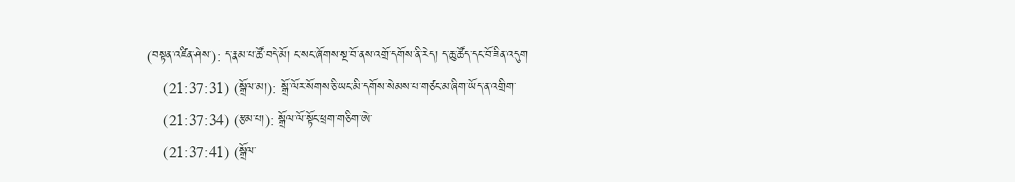(བསྟན་འཛིན་ཤེས་): ད་རྣམ་པ་ཚོ་བདེ་མོ། ང་སང་ཞོགས་སྔ་བོ་ནས་འགྲོ་དགོས་ནི་རེད། ད་ཆུ་ཚོད་དང་བོ་ཟིན་འདུག
    (21:37:31) (སྒྲོལ་མ།): སྒྲོ་ལོར་སོགས་ཅི་ཡང་མི་དགོས་སེམས་པ་གཅ༹ང་མ་ཞིག་ཡོད་ན་འགྲིག་
    (21:37:34) (རྩམ་པ།): སྒྲོལ་ལོ་སྟོང་ཕྲག་གཅིག་ཨེ་
    (21:37:41) (སྒྲོལ་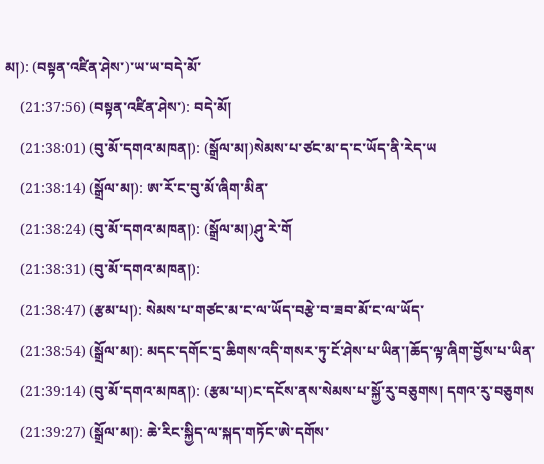མ།): (བསྟན་འཛིན་ཤེས་)་ཡ་ཡ་བདེ་མོ་
    (21:37:56) (བསྟན་འཛིན་ཤེས་): བདེ་མོ།
    (21:38:01) (བུ་མོ་དགའ་མཁན།): (སྒྲོལ་མ།)སེམས་པ་ཙང་མ་ད་ང་ཡོད་ནི་རེད་ཡ
    (21:38:14) (སྒྲོལ་མ།): ཨ་རོ་ང་བུ་མོ་ཞིག་མིན་
    (21:38:24) (བུ་མོ་དགའ་མཁན།): (སྒྲོལ་མ།)ཤུ་རེ་གོ
    (21:38:31) (བུ་མོ་དགའ་མཁན།):
    (21:38:47) (རྩམ་པ།): སེམས་པ་གཙང་མ་ང་ལ་ཡོད་བརྩེ་བ་ཟབ་མོ་ང་ལ་ཡོད་
    (21:38:54) (སྒྲོལ་མ།): མདང་དགོང་དྲ་ཆིགས་འདི་གསར་ཏུ་ངོ་ཤེས་པ་ཡིན་།ཆོད་ལྟ་ཞིག་བྱོས་པ་ཡིན་
    (21:39:14) (བུ་མོ་དགའ་མཁན།): (རྩམ་པ།)ང་དངོས་ནས་སེམས་པ་སྐྱོ་རུ་བཅུགས། དགའ་རུ་བཅུགས
    (21:39:27) (སྒྲོལ་མ།): ཆེ་རིང་སྐྱིད་ལ་སྐད་གཏོང་ཨེ་དགོས་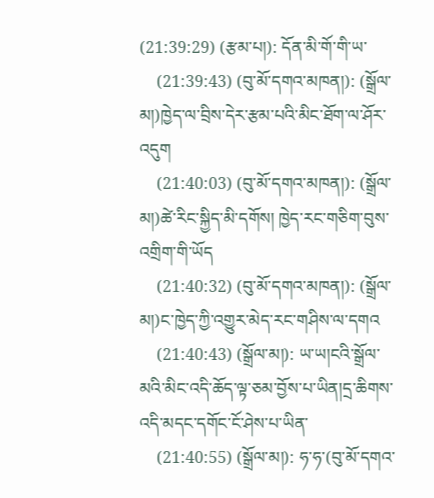(21:39:29) (རྩམ་པ།): དོན་མི་གོ་གི་ཡ་
    (21:39:43) (བུ་མོ་དགའ་མཁན།): (སྒྲོལ་མ།)ཁྱེད་ལ་བྲིས་དེར་རྩམ་པའི་མིང་ཐོག་ལ་ཤོར་འདུག
    (21:40:03) (བུ་མོ་དགའ་མཁན།): (སྒྲོལ་མ།)ཚེ་རིང་སྐྱིད་མི་དགོས། ཁྱེད་རང་གཅིག་བུས་འགྲིག་གི་ཡོད
    (21:40:32) (བུ་མོ་དགའ་མཁན།): (སྒྲོལ་མ།)ང་ཁྱེད་ཀྱི་འགྱུར་མེད་རང་གཤིས་ལ་དགའ
    (21:40:43) (སྒྲོལ་མ།): ཡ་ཡ།ངའི་སྒྲོལ་མའི་མིང་འདི་ཆོད་ལྟ་ཅམ་བྱོས་པ་ཡིན།དྲ་ཆིགས་འདི་མདང་དགོང་ངོ་ཤེས་པ་ཡིན་
    (21:40:55) (སྒྲོལ་མ།): ཧ་ཧ་(བུ་མོ་དགའ་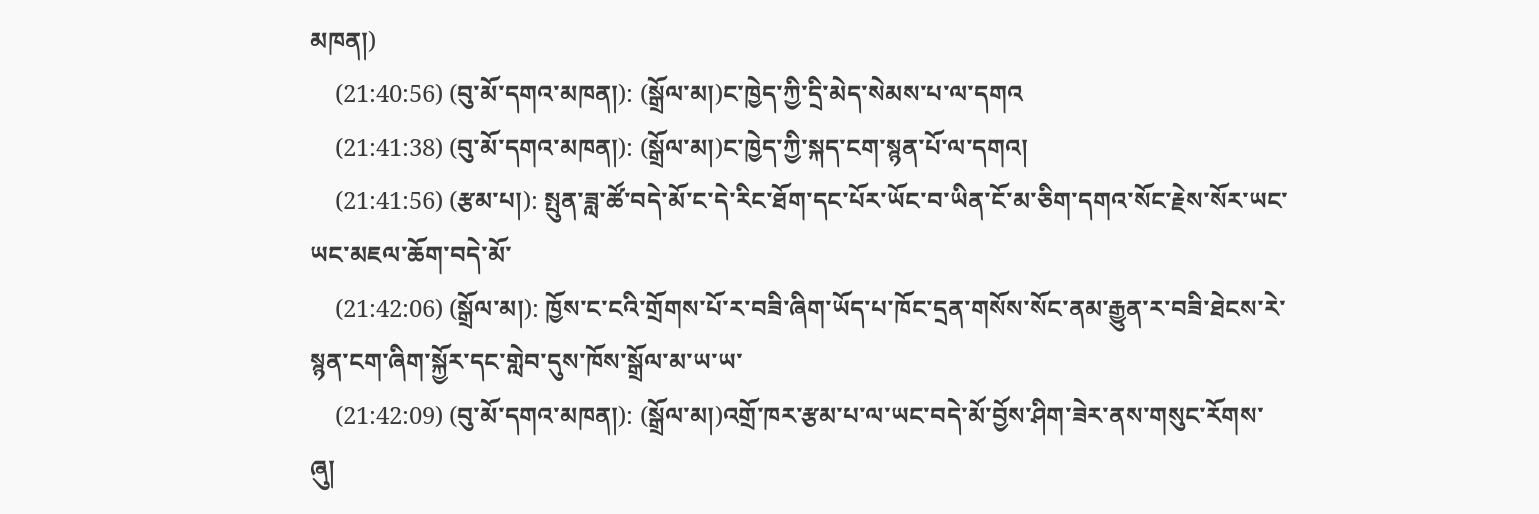མཁན།)
    (21:40:56) (བུ་མོ་དགའ་མཁན།): (སྒྲོལ་མ།)ང་ཁྱེད་ཀྱི་དྲི་མེད་སེམས་པ་ལ་དགའ
    (21:41:38) (བུ་མོ་དགའ་མཁན།): (སྒྲོལ་མ།)ང་ཁྱེད་ཀྱི་སྐད་ངག་སྙན་པོ་ལ་དགའ།
    (21:41:56) (རྩམ་པ།): སྤུན་ཟླ་ཚོ་བདེ་མོ་ང་དེ་རིང་ཐོག་དང་པོར་ཡོང་བ་ཡིན་ངོ་མ་ཅིག་དགའ་སོང་རྗེས་སོར་ཡང་ཡང་མཇལ་ཆོག་བདེ་མོ་
    (21:42:06) (སྒྲོལ་མ།): ཁྱོས་ང་ངའི་གྲོགས་པོ་ར་བཟི་ཞིག་ཡོད་པ་ཁོང་དྲན་གསོས་སོང་ནམ་རྒྱུན་ར་བཟི་ཐེངས་རེ་སྙན་ངག་ཞིག་སྐྱོར་དང་གླེབ་དུས་ཁོས་སྒྲོལ་མ་ཡ་ཡ་
    (21:42:09) (བུ་མོ་དགའ་མཁན།): (སྒྲོལ་མ།)འགྲོ་ཁར་རྩམ་པ་ལ་ཡང་བདེ་མོ་བྱོས་ཤིག་ཟེར་ནས་གསུང་རོགས་ཞུ།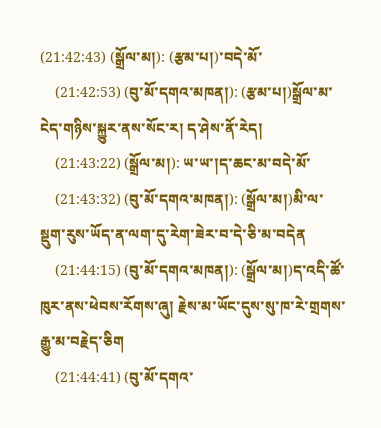(21:42:43) (སྒྲོལ་མ།): (རྩམ་པ།)་བདེ་མོ་
    (21:42:53) (བུ་མོ་དགའ་མཁན།): (རྩམ་པ།)སྒྲོལ་མ་ངེད་གཉིས་སྐྱུར་ནས་སོང་ར། ད་ཤེས་ནོ་རེད།
    (21:43:22) (སྒྲོལ་མ།): ཡ་ཡ་།ད་ཆང་མ་བདེ་མོ་
    (21:43:32) (བུ་མོ་དགའ་མཁན།): (སྒྲོལ་མ།)མི་ལ་སྡུག་རུས་ཡོད་ན་ལག་དུ་རེག་ཟེར་བ་དེ་ཅི་མ་བདེན
    (21:44:15) (བུ་མོ་དགའ་མཁན།): (སྒྲོལ་མ།)ད་འདི་ཚོ་ཁུར་ནས་ཕེབས་རོགས་ཞུ། རྗེས་མ་ཡོང་དུས་སུ་ཁ་རེ་གྲགས་རྒྱུ་མ་བརྗེད་ཅིག
    (21:44:41) (བུ་མོ་དགའ་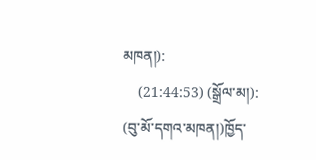མཁན།):
    (21:44:53) (སྒྲོལ་མ།): (བུ་མོ་དགའ་མཁན།)ཁྱོད་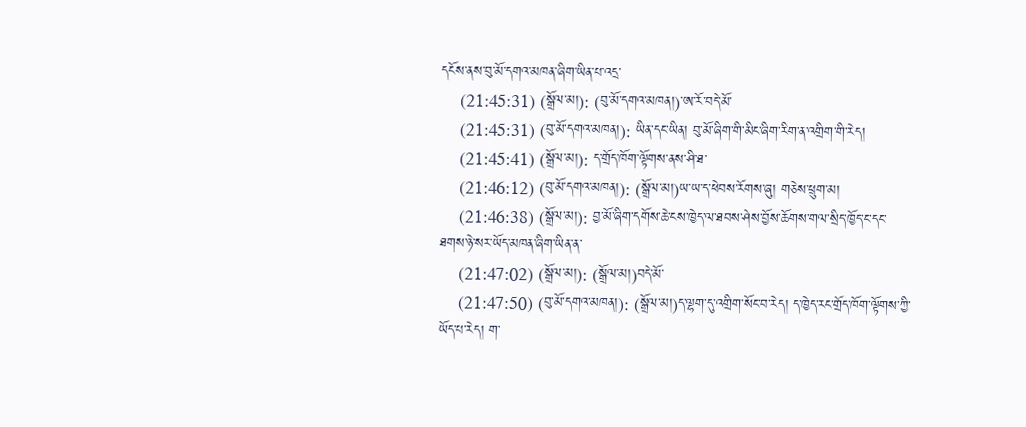དངོས་ནས་བུ་མོ་དགའ་མཁན་ཞིག་ཡིན་པ་འདྲ་
    (21:45:31) (སྒྲོལ་མ།): (བུ་མོ་དགའ་མཁན།)་ཨ་རོ་བདེ་མོ་
    (21:45:31) (བུ་མོ་དགའ་མཁན།): ཡིན་དང་ཡིན། བུ་མོ་ཞིག་གི་མིང་ཞིག་རིག་ན་འགྲིག་གི་རེད།
    (21:45:41) (སྒྲོལ་མ།): ད་གྲོད་ཁོག་ལྟོགས་ནས་ཤི་ཐ་
    (21:46:12) (བུ་མོ་དགའ་མཁན།): (སྒྲོལ་མ།)ཡ་ཡ་ད་ཕེབས་རོགས་ཞུ། གཅེས་ཕྲུག་མ།
    (21:46:38) (སྒྲོལ་མ།): བྱ་མོ་ཞིག་དགོས་ཆེ་ངས་ཁྱེད་ལ་ཐབས་ཤེས་བྱོས་ཆོགས་གལ་སྲིད་ཁྱོད་ང་དང་ཐགས་ཉེ་སར་ཡོད་མཁན་ཞིག་ཡིན་ན་
    (21:47:02) (སྒྲོལ་མ།): (སྒྲོལ་མ།)བདེ་མོ་
    (21:47:50) (བུ་མོ་དགའ་མཁན།): (སྒྲོལ་མ།)ད་ལྷག་དུ་འགྲིག་སོང་བ་རེད། ད་ཁྱེད་རང་གྲོད་ཁོག་ལྟོགས་ཀྱི་ཡོད་པ་རེད། ག་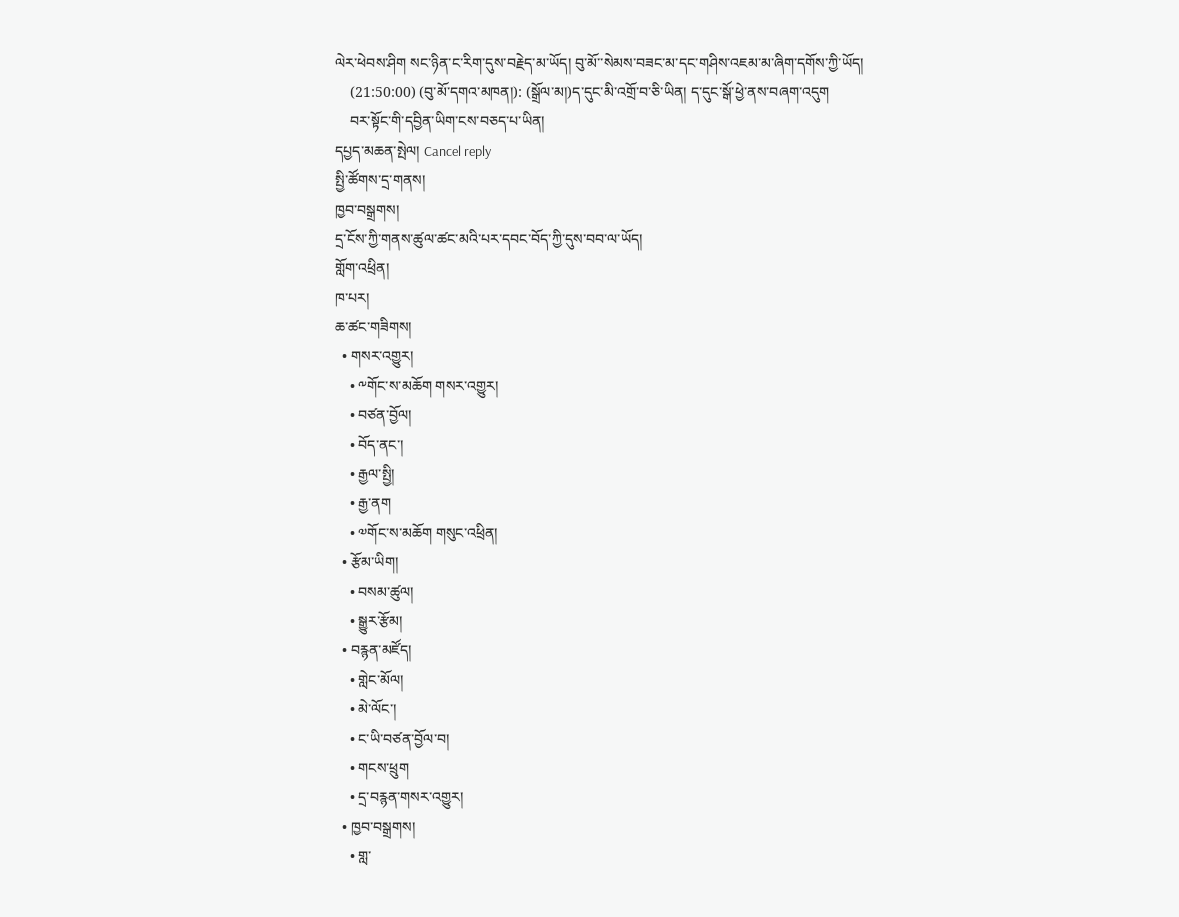ལེར་ཕེབས་ཤིག སང་ཉིན་ང་རིག་དུས་བརྗེད་མ་ཡོད། བུ་མོ་་སེམས་བཟང་མ་དང་གཤིས་འཇམ་མ་ཞིག་དགོས་ཀྱི་ཡོད།
    (21:50:00) (བུ་མོ་དགའ་མཁན།): (སྒྲོལ་མ།)ད་དུང་མི་འགྲོ་བ་ཅི་ཡིན། ད་དུང་སྒོ་ཕྱེ་ནས་བཞག་འདུག
    བར་སྟོང་གི་དབྱིན་ཡིག་ངས་བཅད་པ་ཡིན།
དཔྱད་མཆན་སྤེལ། Cancel reply
སྤྱི་ཚོགས་དྲ་གནས།
ཁྱབ་བསྒྲགས།
དྲ་ངོས་ཀྱི་གནས་ཚུལ་ཚང་མའི་པར་དབང་བོད་ཀྱི་དུས་བབ་ལ་ཡོད།
གློག་འཕྲིན།
ཁ་པར།
ཆ་ཚང་གཟིགས།
  • གསར་འགྱུར།
    • ༸གོང་ས་མཆོག གསར་འགྱུར།
    • བཙན་བྱོལ།
    • བོད་ནང་།
    • རྒྱལ་སྤྱི།
    • རྒྱ་ནག
    • ༧གོང་ས་མཆོག གསུང་འཕྲིན།
  • རྩོམ་ཡིག།
    • བསམ་ཚུལ།
    • སྒྱུར་རྩོམ།
  • བརྙན་མཛོད།
    • གླེང་མོལ།
    • མེ་ལོང་།
    • ང་ཡི་བཙན་བྱོལ་བ།
    • གངས་ཕྲུག
    • དྲ་བརྙན་གསར་འགྱུར།
  • ཁྱབ་བསྒྲགས།
    • གླ་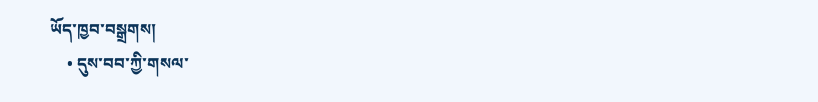ཡོད་ཁྱབ་བསྒྲགས།
    • དུས་བབ་ཀྱི་གསལ་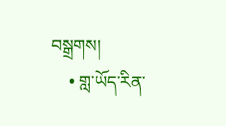བསྒྲགས།
    • གླ་ཡོད་རིན་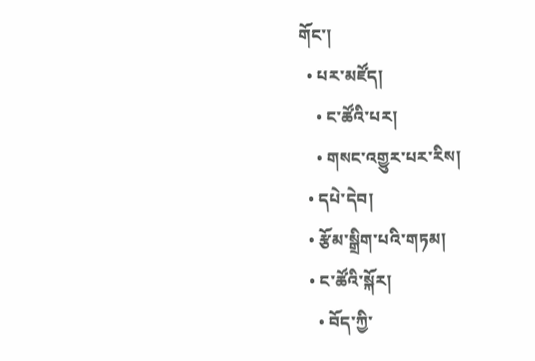གོང་།
  • པར་མཛོད།
    • ང་ཚོའི་པར།
    • གསང་འགྱུར་པར་རིས།
  • དཔེ་དེབ།
  • རྩོམ་སྒྲིག་པའི་གཏམ།
  • ང་ཚོའི་སྐོར།
    • བོད་ཀྱི་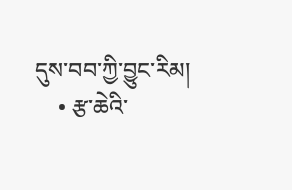དུས་བབ་ཀྱི་བྱུང་རིམ།
    • རྩ་ཆེའི་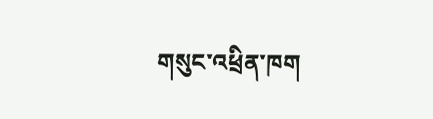གསུང་འཕྲིན་ཁག